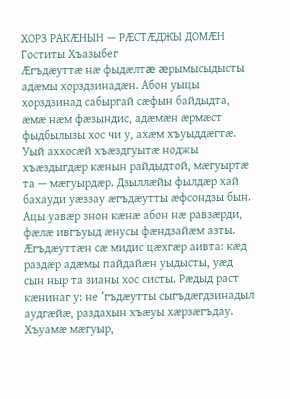ХОРЗ РАКÆНЫН — РÆСТÆДЖЫ ДОМÆН
Гоститы Хъазыбег
Æгъдæуттæ нæ фыдæлтæ æрымысыдысты адæмы хорздзинадæн. Абон уыцы хорздзинад сабыргай сæфын байдыдта, æмæ нæм фæзындис, адæмæн æрмæст фыдбылызы хос чи у, ахæм хъуыддæгтæ. Уый аххосæй хъæздгуытæ ноджы хъæздыгдæр кæнын райдыдтой, мæгуыртæ та — мæгуырдæр. Дзыллæйы фылдæр хай бахауди уæззау æгъдæутты æфсондзы бын. Ацы уавæр знон кæнæ абон нæ равзæрди, фæлæ ивгъуыд æнусы фæндзайæм азты. Æгъдæуттæн сæ мидис цæхгæр аивта: кæд раздæр адæмы пайдайæн уыдысты, уæд сын ныр та зианы хос систы. Рæдыд раст кæнинаг у: не ’гъдæутты сыгъдæгдзинадыл аудгæйæ, раздахын хъæуы хæрзæгъдау. Хъуамæ мæгуыр,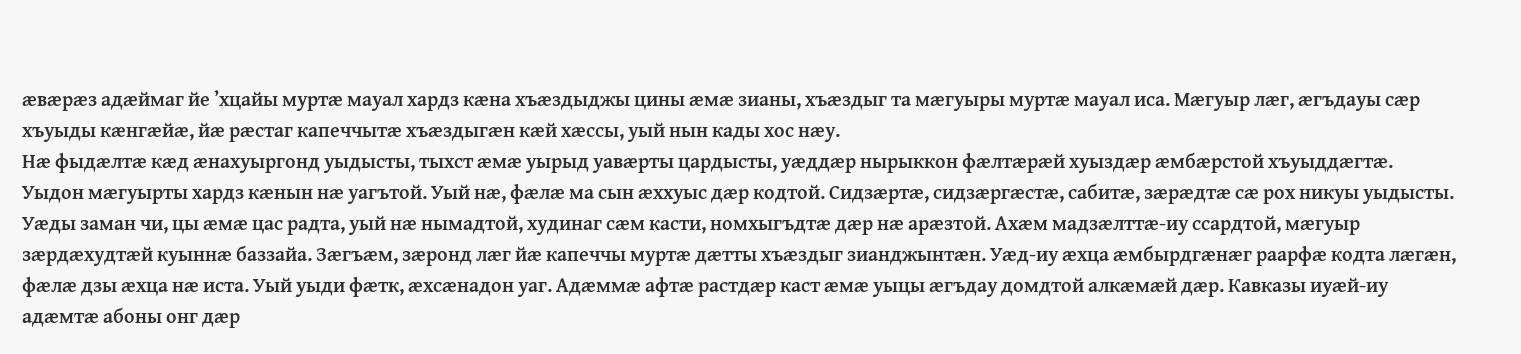æвæрæз адæймаг йе ’хцайы муртæ мауал хардз кæна хъæздыджы цины æмæ зианы, хъæздыг та мæгуыры муртæ мауал иса. Мæгуыр лæг, æгъдауы сæр хъуыды кæнгæйæ, йæ рæстаг капеччытæ хъæздыгæн кæй хæссы, уый нын кады хос нæу.
Нæ фыдæлтæ кæд æнахуыргонд уыдысты, тыхст æмæ уырыд уавæрты цардысты, уæддæр нырыккон фæлтæрæй хуыздæр æмбæрстой хъуыддæгтæ. Уыдон мæгуырты хардз кæнын нæ уагътой. Уый нæ, фæлæ ма сын æххуыс дæр кодтой. Сидзæртæ, сидзæргæстæ, сабитæ, зæрæдтæ сæ рох никуы уыдысты. Уæды заман чи, цы æмæ цас радта, уый нæ нымадтой, худинаг сæм касти, номхыгъдтæ дæр нæ арæзтой. Ахæм мадзæлттæ-иу ссардтой, мæгуыр зæрдæхудтæй куыннæ баззайа. Зæгъæм, зæронд лæг йæ капеччы муртæ дæтты хъæздыг зианджынтæн. Уæд-иу æхца æмбырдгæнæг раарфæ кодта лæгæн, фæлæ дзы æхца нæ иста. Уый уыди фæтк, æхсæнадон уаг. Адæммæ афтæ растдæр каст æмæ уыцы æгъдау домдтой алкæмæй дæр. Кавказы иуæй-иу адæмтæ абоны онг дæр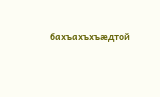бахъахъхъæдтой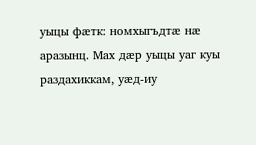уыцы фæтк: номхыгъдтæ нæ аразынц. Мах дæр уыцы уаг куы раздахиккам, уæд-иу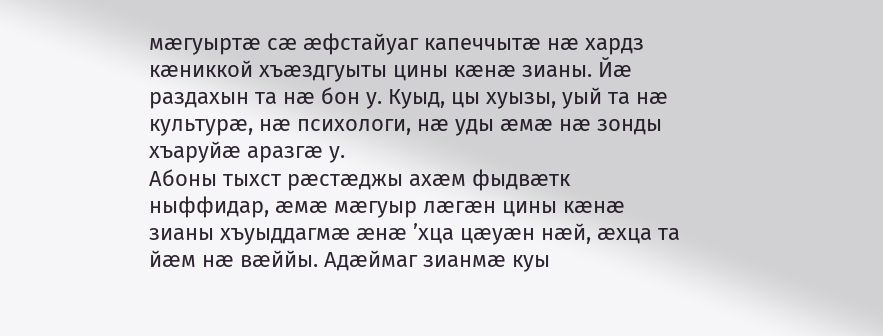мæгуыртæ сæ æфстайуаг капеччытæ нæ хардз кæниккой хъæздгуыты цины кæнæ зианы. Йæ раздахын та нæ бон у. Куыд, цы хуызы, уый та нæ культурæ, нæ психологи, нæ уды æмæ нæ зонды хъаруйæ аразгæ у.
Абоны тыхст рæстæджы ахæм фыдвæтк ныффидар, æмæ мæгуыр лæгæн цины кæнæ зианы хъуыддагмæ æнæ ’хца цæуæн нæй, æхца та йæм нæ вæййы. Адæймаг зианмæ куы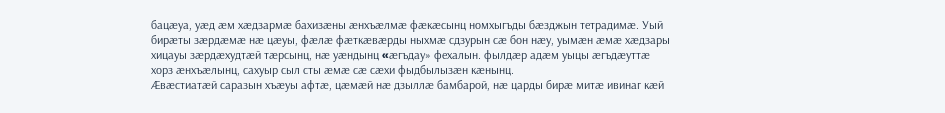бацæуа, уæд æм хæдзармæ бахизæны æнхъæлмæ фæкæсынц номхыгъды бæзджын тетрадимæ. Уый бирæты зæрдæмæ нæ цæуы, фæлæ фæткæвæрды ныхмæ сдзурын сæ бон нæу, уымæн æмæ хæдзары хицауы зæрдæхудтæй тæрсынц, нæ уæндынц «æгъдау» фехалын. фылдæр адæм уыцы æгъдæуттæ хорз æнхъæлынц, сахуыр сыл сты æмæ сæ сæхи фыдбылызæн кæнынц.
Æвæстиатæй саразын хъæуы афтæ, цæмæй нæ дзыллæ бамбарой, нæ царды бирæ митæ ивинаг кæй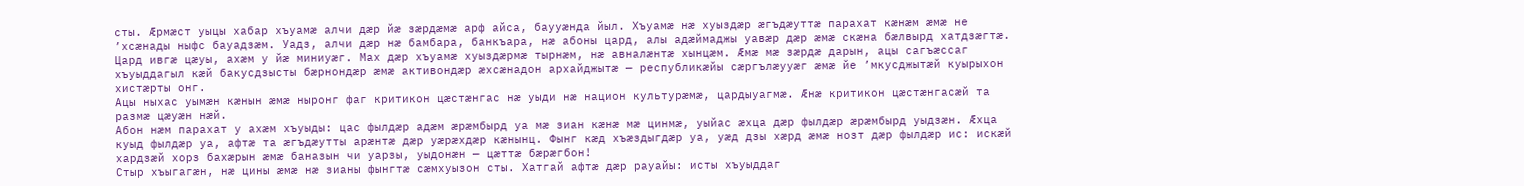сты. Æрмæст уыцы хабар хъуамæ алчи дæр йæ зæрдæмæ арф айса, баууæнда йыл. Хъуамæ нæ хуыздæр æгъдæуттæ парахат кæнæм æмæ не ’хсæнады ныфс бауадзæм. Уадз, алчи дæр нæ бамбара, банкъара, нæ абоны цард, алы адæймаджы уавæр дæр æмæ скæна бæлвырд хатдзæгтæ. Цард ивгæ цæуы, ахæм у йæ миниуæг. Мах дæр хъуамæ хуыздæрмæ тырнæм, нæ авналæнтæ хынцæм. Æмæ мæ зæрдæ дарын, ацы сагъæссаг хъуыддагыл кæй бакусдзысты бæрнондæр æмæ активондæр æхсæнадон архайджытæ — республикæйы сæргълæууæг æмæ йе ’мкусджытæй куырыхон хистæрты онг.
Ацы ныхас уымæн кæнын æмæ ныронг фаг критикон цæстæнгас нæ уыди нæ национ культурæмæ, цардыуагмæ. Æнæ критикон цæстæнгасæй та размæ цæуæн нæй.
Абон нæм парахат у ахæм хъуыды: цас фылдæр адæм æрæмбырд уа мæ зиан кæнæ мæ цинмæ, уыйас æхца дæр фылдæр æрæмбырд уыдзæн. Æхца куыд фылдæр уа, афтæ та æгъдæутты арæнтæ дæр уæрæхдæр кæнынц. Фынг кæд хъæздыгдæр уа, уæд дзы хæрд æмæ нозт дæр фылдæр ис: искæй хардзæй хорз бахæрын æмæ баназын чи уарзы, уыдонæн — цæттæ бæрæгбон!
Стыр хъыгагæн, нæ цины æмæ нæ зианы фынгтæ сæмхуызон сты. Хатгай афтæ дæр рауайы: исты хъуыддаг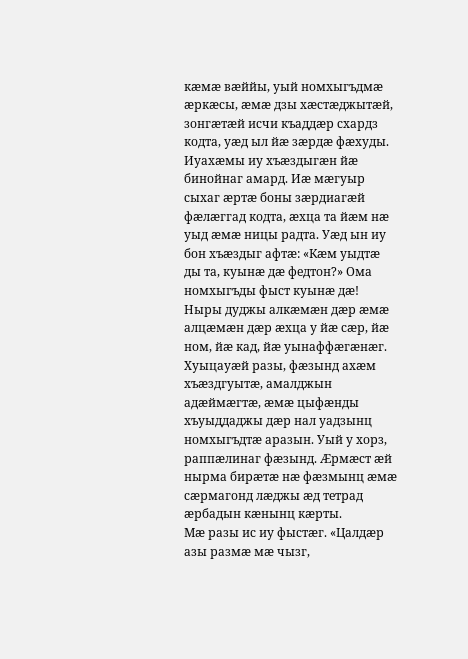кæмæ вæййы, уый номхыгъдмæ æркæсы, æмæ дзы хæстæджытæй, зонгæтæй исчи къаддæр схардз кодта, уæд ыл йæ зæрдæ фæхуды. Иуахæмы иу хъæздыгæн йæ бинойнаг амард. Иæ мæгуыр сыхаг æртæ боны зæрдиагæй фæлæггад кодта, æхца та йæм нæ уыд æмæ ницы радта. Уæд ын иу бон хъæздыг афтæ: «Кæм уыдтæ ды та, куынæ дæ федтон?» Ома номхыгъды фыст куынæ дæ!
Ныры дуджы алкæмæн дæр æмæ алцæмæн дæр æхца у йæ сæр, йæ ном, йæ кад, йæ уынаффæгæнæг. Хуыцауæй разы, фæзынд ахæм хъæздгуытæ, амалджын адæймæгтæ, æмæ цыфæнды хъуыддаджы дæр нал уадзынц номхыгъдтæ аразын. Уый у хорз, раппæлинаг фæзынд. Æрмæст æй нырма бирæтæ нæ фæзмынц æмæ сæрмагонд лæджы æд тетрад æрбадын кæнынц кæрты.
Мæ разы ис иу фыстæг. «Цалдæр азы размæ мæ чызг,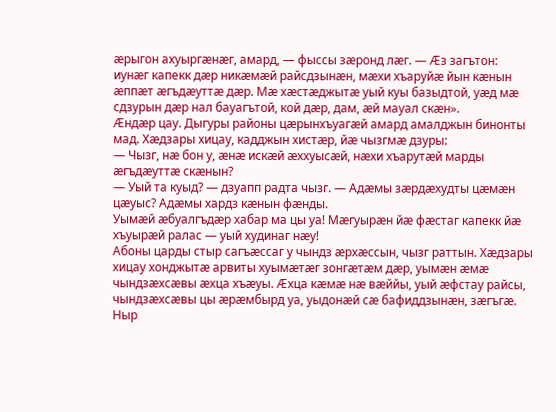æрыгон ахуыргæнæг, амард, — фыссы зæронд лæг. — Æз загътон: иунæг капекк дæр никæмæй райсдзынæн, мæхи хъаруйæ йын кæнын æппæт æгъдæуттæ дæр. Мæ хæстæджытæ уый куы базыдтой, уæд мæ сдзурын дæр нал бауагътой, кой дæр, дам, æй мауал скæн».
Æндæр цау. Дыгуры районы цæрынхъуагæй амард амалджын бинонты мад. Хæдзары хицау, кадджын хистæр, йæ чызгмæ дзуры:
— Чызг, нæ бон у, æнæ искæй æххуысæй, нæхи хъарутæй марды æгъдæуттæ скæнын?
— Уый та куыд? — дзуапп радта чызг. — Адæмы зæрдæхудты цæмæн цæуыс? Адæмы хардз кæнын фæнды.
Уымæй æбуалгъдæр хабар ма цы уа! Мæгуырæн йæ фæстаг капекк йæ хъуырæй ралас — уый худинаг нæу!
Абоны царды стыр сагъæссаг у чындз æрхæссын, чызг раттын. Хæдзары хицау хонджытæ арвиты хуымæтæг зонгæтæм дæр, уымæн æмæ чындзæхсæвы æхца хъæуы. Æхца кæмæ нæ вæййы, уый æфстау райсы, чындзæхсæвы цы æрæмбырд уа, уыдонæй сæ бафиддзынæн, зæгъгæ. Ныр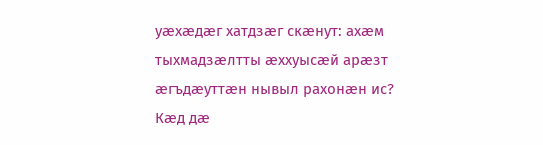уæхæдæг хатдзæг скæнут: ахæм тыхмадзæлтты æххуысæй арæзт æгъдæуттæн нывыл рахонæн ис? Кæд дæ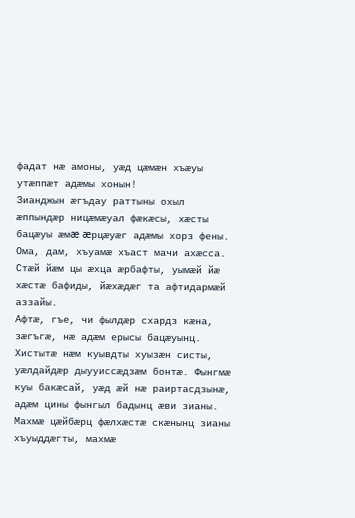фадат нæ амоны, уæд цæмæн хъæуы утæппæт адæмы хонын!
Зианджын æгъдау раттыны охыл æппындæр ницæмæуал фæкæсы, хæсты бацæуы æмæ æрцæуæг адæмы хорз фены. Ома, дам, хъуамæ хъаст мачи ахæсса. Стæй йæм цы æхца æрбафты, уымæй йæ хæстæ бафиды, йæхæдæг та афтидармæй аззайы.
Афтæ, гъе, чи фылдæр схардз кæна, зæгъгæ, нæ адæм ерысы бацæуынц. Хистытæ нæм куывдты хуызæн систы, уæлдайдæр дыууиссæдзæм бонтæ. Фынгмæ куы бакæсай, уæд æй нæ раиртасдзынæ, адæм цины фынгыл бадынц æви зианы.
Махмæ цæйбæрц фæлхæстæ скæнынц зианы хъуыддæгты, махмæ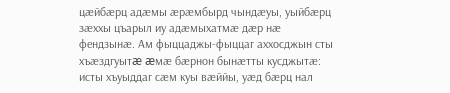цæйбæрц адæмы æрæмбырд чындæуы, уыйбæрц зæххы цъарыл иу адæмыхатмæ дæр нæ фендзынæ. Ам фыццаджы-фыццаг аххосджын сты хъæздгуытæ æмæ бæрнон бынæтты кусджытæ: исты хъуыддаг сæм куы вæййы, уæд бæрц нал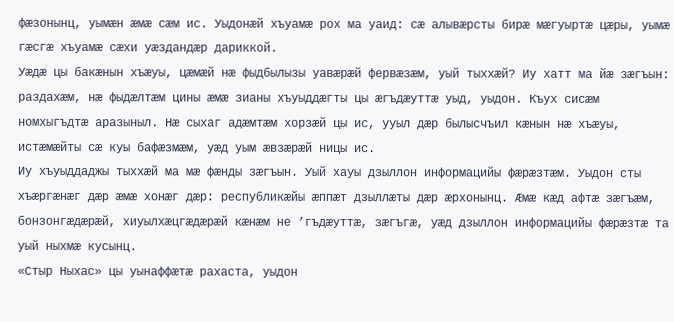фæзонынц, уымæн æмæ сæм ис. Уыдонæй хъуамæ рох ма уаид: сæ алывæрсты бирæ мæгуыртæ цæры, уымæ гæсгæ хъуамæ сæхи уæздандæр дариккой.
Уæдæ цы бакæнын хъæуы, цæмæй нæ фыдбылызы уавæрæй фервæзæм, уый тыххæй? Иу хатт ма йæ зæгъын: раздахæм, нæ фыдæлтæм цины æмæ зианы хъуыддæгты цы æгъдæуттæ уыд, уыдон. Къух сисæм номхыгъдтæ аразыныл. Нæ сыхаг адæмтæм хорзæй цы ис, ууыл дæр былысчъил кæнын нæ хъæуы, истæмæйты сæ куы бафæзмæм, уæд уым æвзæрæй ницы ис.
Иу хъуыддаджы тыххæй ма мæ фæнды зæгъын. Уый хауы дзыллон информацийы фæрæзтæм. Уыдон сты хъæргæнæг дæр æмæ хонæг дæр: республикæйы æппæт дзыллæты дæр æрхонынц. Æмæ кæд афтæ зæгъæм, бонзонгæдæрæй, хиуылхæцгæдæрæй кæнæм не ’гъдæуттæ, зæгъгæ, уæд дзыллон информацийы фæрæзтæ та уый ныхмæ кусынц.
«Стыр Ныхас» цы уынаффæтæ рахаста, уыдон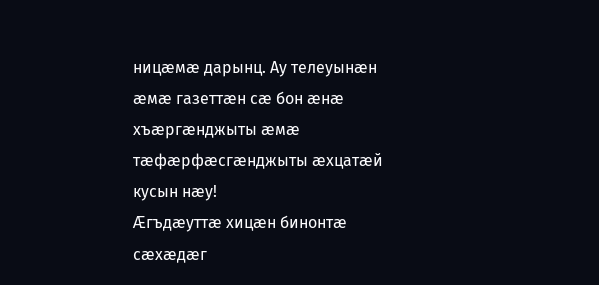ницæмæ дарынц. Ау телеуынæн æмæ газеттæн сæ бон æнæ хъæргæнджыты æмæ тæфæрфæсгæнджыты æхцатæй кусын нæу!
Æгъдæуттæ хицæн бинонтæ сæхæдæг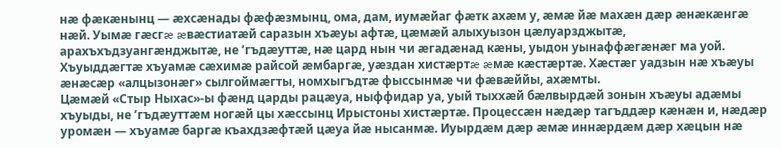нæ фæкæнынц — æхсæнады фæфæзмынц, ома, дам, иумæйаг фæтк ахæм у, æмæ йæ махæн дæр æнæкæнгæ нæй. Уымæ гæсгæ æвæстиатæй саразын хъæуы афтæ, цæмæй алыхуызон цæлуарзджытæ, арахъхъдзуангæнджытæ, не ’гъдæуттæ, нæ цард нын чи æгадæнад кæны, уыдон уынаффæгæнæг ма уой. Хъуыддæгтæ хъуамæ сæхимæ райсой æмбаргæ, уæздан хистæртæ æмæ кæстæртæ. Хæстæг уадзын нæ хъæуы æнæсæр «алцызонæг» сылгоймæгты, номхыгъдтæ фыссынмæ чи фæвæййы, ахæмты.
Цæмæй «Стыр Ныхас»-ы фæнд царды рацæуа, ныффидар уа, уый тыххæй бæлвырдæй зонын хъæуы адæмы хъуыды, не ’гъдæуттæм ногæй цы хæссынц Ирыстоны хистæртæ. Процессæн нæдæр тагъддæр кæнæн и, нæдæр уромæн — хъуамæ баргæ къахдзæфтæй цæуа йæ нысанмæ. Иуырдæм дæр æмæ иннæрдæм дæр хæцын нæ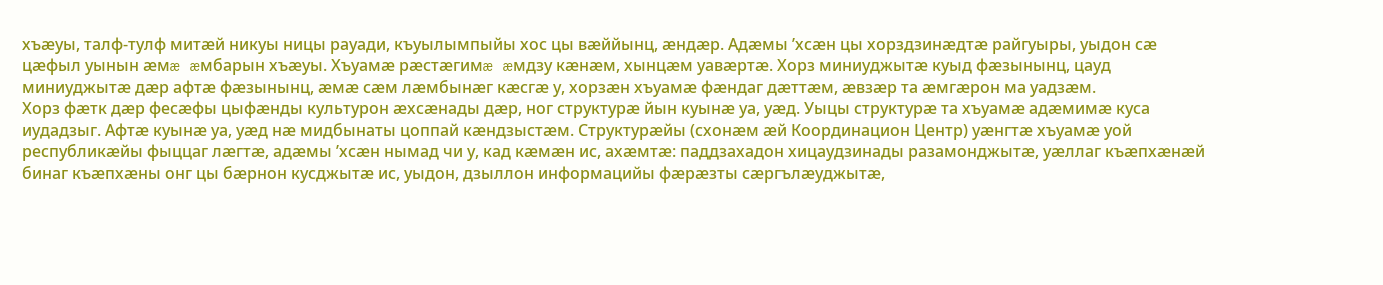хъæуы, талф-тулф митæй никуы ницы рауади, къуылымпыйы хос цы вæййынц, æндæр. Адæмы ’хсæн цы хорздзинæдтæ райгуыры, уыдон сæ цæфыл уынын æмæ æмбарын хъæуы. Хъуамæ рæстæгимæ æмдзу кæнæм, хынцæм уавæртæ. Хорз миниуджытæ куыд фæзынынц, цауд миниуджытæ дæр афтæ фæзынынц, æмæ сæм лæмбынæг кæсгæ у, хорзæн хъуамæ фæндаг дæттæм, æвзæр та æмгæрон ма уадзæм.
Хорз фæтк дæр фесæфы цыфæнды культурон æхсæнады дæр, ног структурæ йын куынæ уа, уæд. Уыцы структурæ та хъуамæ адæмимæ куса иудадзыг. Афтæ куынæ уа, уæд нæ мидбынаты цоппай кæндзыстæм. Структурæйы (схонæм æй Координацион Центр) уæнгтæ хъуамæ уой республикæйы фыццаг лæгтæ, адæмы ’хсæн нымад чи у, кад кæмæн ис, ахæмтæ: паддзахадон хицаудзинады разамонджытæ, уæллаг къæпхæнæй бинаг къæпхæны онг цы бæрнон кусджытæ ис, уыдон, дзыллон информацийы фæрæзты сæргълæуджытæ,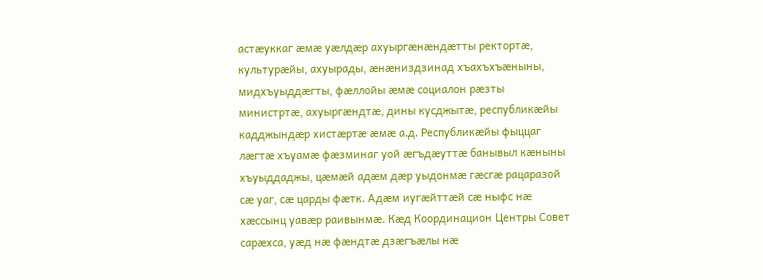астæуккаг æмæ уæлдæр ахуыргæнæндæтты ректортæ, культурæйы, ахуырады, æнæниздзинад хъахъхъæныны, мидхъуыддæгты, фæллойы æмæ социалон рæзты министртæ, ахуыргæндтæ, дины кусджытæ, республикæйы кадджындæр хистæртæ æмæ а.д. Республикæйы фыццаг лæгтæ хъуамæ фæзминаг уой æгъдæуттæ банывыл кæныны хъуыддаджы, цæмæй адæм дæр уыдонмæ гæсгæ рацаразой сæ уаг, сæ царды фæтк. Адæм иугæйттæй сæ ныфс нæ хæссынц уавæр раивынмæ. Кæд Координацион Центры Совет сарæхса, уæд нæ фæндтæ дзæгъæлы нæ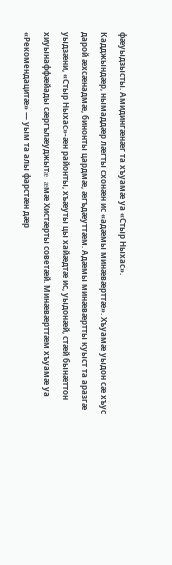фæуыдзысты. Амидингæнæг та хъуамæ уа «Стыр Ныхас».
Кадджындæр, нымаддæр лæгты схонæн ис «адæмы минæвæрттæ». Хъуамæ уыдон сæ хъус дарой æхсæнадмæ, бинонты цардмæ, æгъдæуттæм. Адæмы минæвæртты куыст та аразгæ уыдзæни, «Стыр Ныхас»-æн районты, хъæуты цы хайæдтæ ис, уыдонæй, стæй бынæттон хиуынаффæйады сæргълæуджытæ æмæ Хистæрты советæй. Минæвæрттæм хъуамæ уа «Рекомендацитæ» — уым та алы фарстæн дæр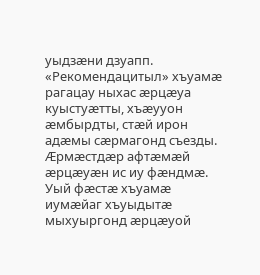уыдзæни дзуапп. «Рекомендацитыл» хъуамæ рагацау ныхас æрцæуа куыстуæтты, хъæууон æмбырдты, стæй ирон адæмы сæрмагонд съезды. Æрмæстдæр афтæмæй æрцæуæн ис иу фæндмæ. Уый фæстæ хъуамæ иумæйаг хъуыдытæ мыхуыргонд æрцæуой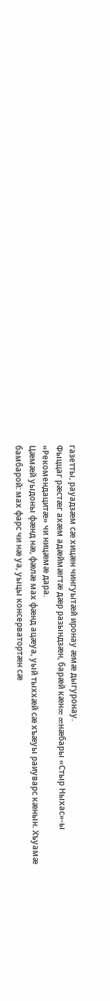газетты, рауадзæм сæ хицæн чингуытæй иронау æмæ дыгуронау.
Фыццаг рæстæг ахæм адæймæгтæ дæр разындзæн, барæй кæнæ æнæбары «Стыр Ныхас»-ы «Рекомендацитæ» чи ницæмæ дара.
Цæмæй уыдоны фæнд нæ, фæлæ мах фæнд ацæуа, уый тыххæй сæ хъæуы раиуварс кæнын. Хъуамæ бамбарой: мах фарс чи нæ уа, уыцы консерватортæн сæ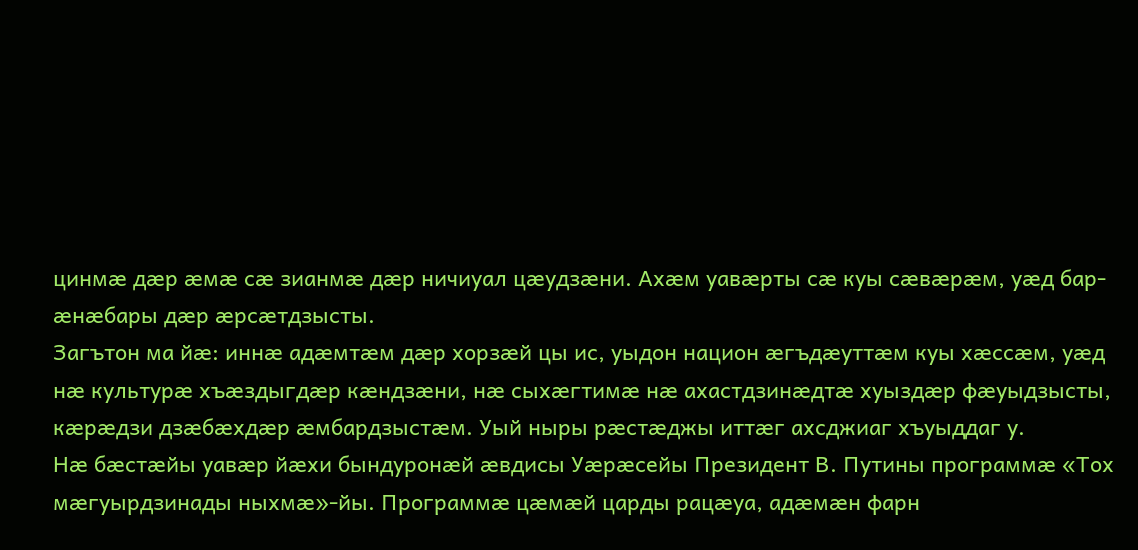цинмæ дæр æмæ сæ зианмæ дæр ничиуал цæудзæни. Ахæм уавæрты сæ куы сæвæрæм, уæд бар-æнæбары дæр æрсæтдзысты.
Загътон ма йæ: иннæ адæмтæм дæр хорзæй цы ис, уыдон национ æгъдæуттæм куы хæссæм, уæд нæ культурæ хъæздыгдæр кæндзæни, нæ сыхæгтимæ нæ ахастдзинæдтæ хуыздæр фæуыдзысты, кæрæдзи дзæбæхдæр æмбардзыстæм. Уый ныры рæстæджы иттæг ахсджиаг хъуыддаг у.
Нæ бæстæйы уавæр йæхи бындуронæй æвдисы Уæрæсейы Президент В. Путины программæ «Тох мæгуырдзинады ныхмæ»-йы. Программæ цæмæй царды рацæуа, адæмæн фарн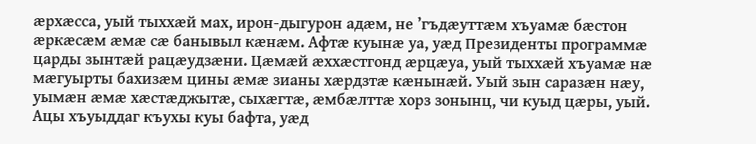æрхæсса, уый тыххæй мах, ирон-дыгурон адæм, не ’гъдæуттæм хъуамæ бæстон æркæсæм æмæ сæ банывыл кæнæм. Афтæ куынæ уа, уæд Президенты программæ царды зынтæй рацæудзæни. Цæмæй æххæстгонд æрцæуа, уый тыххæй хъуамæ нæ мæгуырты бахизæм цины æмæ зианы хæрдзтæ кæнынæй. Уый зын саразæн нæу, уымæн æмæ хæстæджытæ, сыхæгтæ, æмбæлттæ хорз зонынц, чи куыд цæры, уый. Ацы хъуыддаг къухы куы бафта, уæд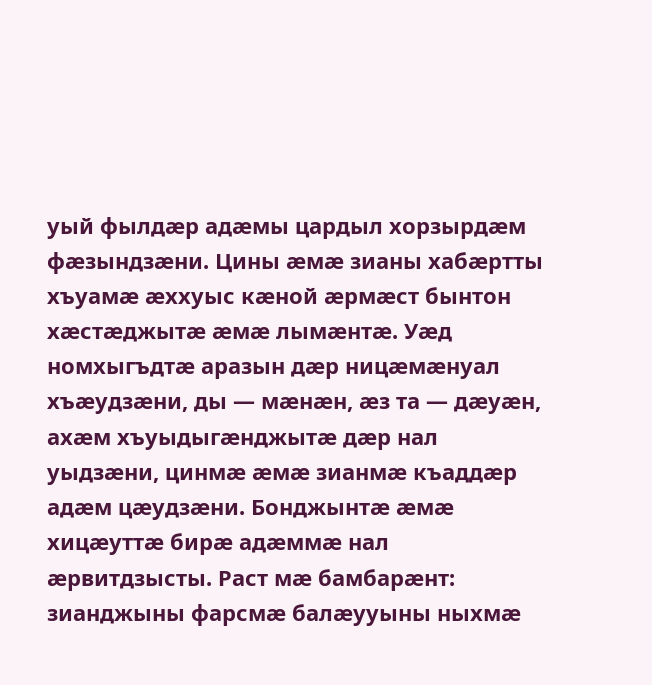уый фылдæр адæмы цардыл хорзырдæм фæзындзæни. Цины æмæ зианы хабæртты хъуамæ æххуыс кæной æрмæст бынтон хæстæджытæ æмæ лымæнтæ. Уæд номхыгъдтæ аразын дæр ницæмæнуал хъæудзæни, ды — мæнæн, æз та — дæуæн, ахæм хъуыдыгæнджытæ дæр нал уыдзæни, цинмæ æмæ зианмæ къаддæр адæм цæудзæни. Бонджынтæ æмæ хицæуттæ бирæ адæммæ нал æрвитдзысты. Раст мæ бамбарæнт: зианджыны фарсмæ балæууыны ныхмæ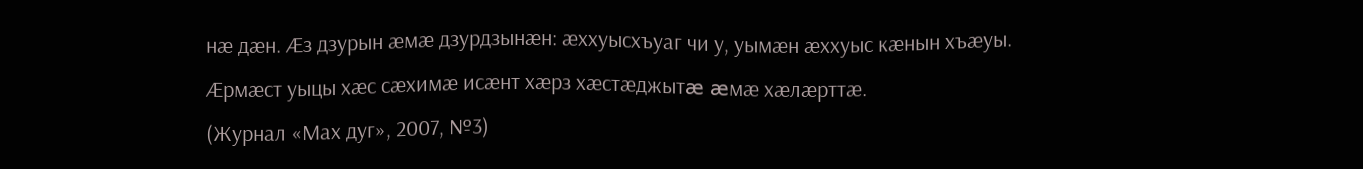нæ дæн. Æз дзурын æмæ дзурдзынæн: æххуысхъуаг чи у, уымæн æххуыс кæнын хъæуы. Æрмæст уыцы хæс сæхимæ исæнт хæрз хæстæджытæ æмæ хæлæрттæ.
(Журнал «Мах дуг», 2007, №3)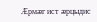Æрмæг ист æрцыдис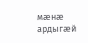мæнæ ардыгæй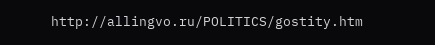http://allingvo.ru/POLITICS/gostity.htm